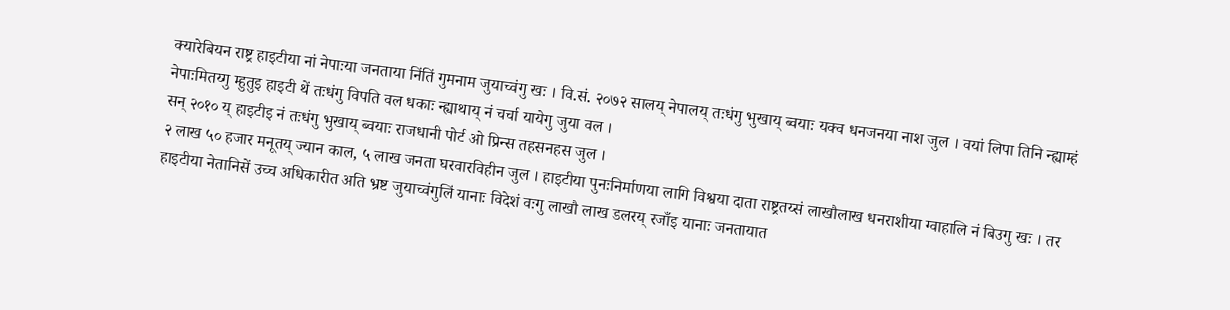क्यारेबियन राष्ट्र हाइटीया नां नेपाःया जनताया निंतिं गुमनाम जुयाच्वंगु खः । वि.सं. २०७२ सालय् नेपालय् तःधंगु भुखाय् ब्वयाः यक्व धनजनया नाश जुल । वयां लिपा तिनि न्ह्याम्हं नेपाःमितय्गु म्हुतुइ हाइटी थें तःधंगु विपति वल धकाः न्ह्याथाय् नं चर्चा यायेगु जुया वल ।
सन् २०१० य् हाइटीइ नं तःधंगु भुखाय् ब्वयाः राजधानी पोर्ट ओ प्रिन्स तहसनहस जुल ।
२ लाख ५० हजार मनूतय् ज्यान काल, ५ लाख जनता घरवारविहीन जुल । हाइटीया पुनःनिर्माणया लागि विश्वया दाता राष्ट्रतय्सं लाखौलाख धनराशीया ग्वाहालि नं बिउगु खः । तर हाइटीया नेतानिसें उच्च अधिकारीत अति भ्रष्ट जुयाच्वंगुलिं यानाः विदेशं वःगु लाखौ लाख डलरय् रजाँइ यानाः जनतायात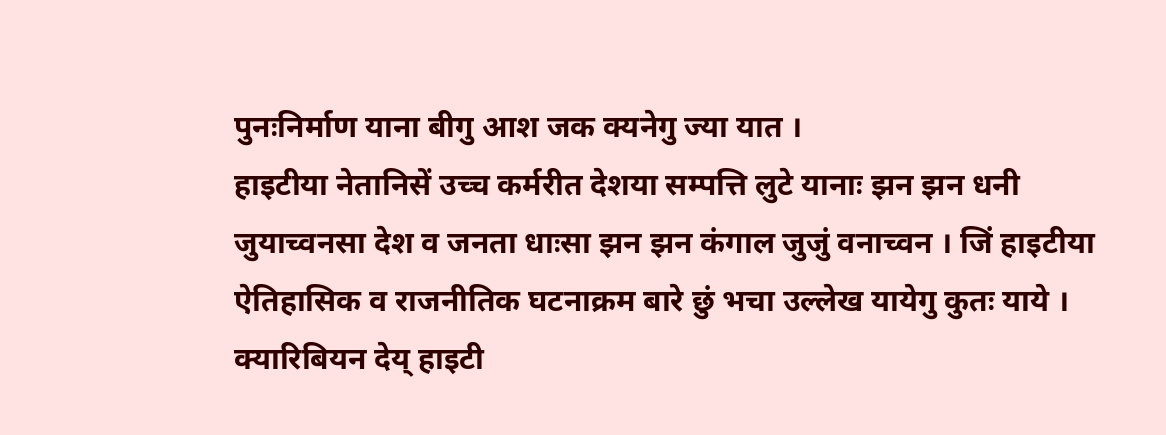पुनःनिर्माण याना बीगु आश जक क्यनेगु ज्या यात ।
हाइटीया नेतानिसें उच्च कर्मरीत देशया सम्पत्ति लुटे यानाः झन झन धनी जुयाच्वनसा देश व जनता धाःसा झन झन कंगाल जुजुं वनाच्वन । जिं हाइटीया ऐतिहासिक व राजनीतिक घटनाक्रम बारे छुं भचा उल्लेख यायेगु कुतः याये । क्यारिबियन देय् हाइटी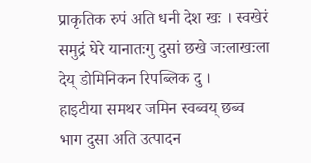प्राकृतिक रुपं अति धनी देश खः । स्वखेरं समुद्रं घेरे यानातःगु दुसां छखे जःलाखःला देय् डोमिनिकन रिपब्लिक दु ।
हाइटीया समथर जमिन स्वब्वय् छब्व भाग दुसा अति उत्पादन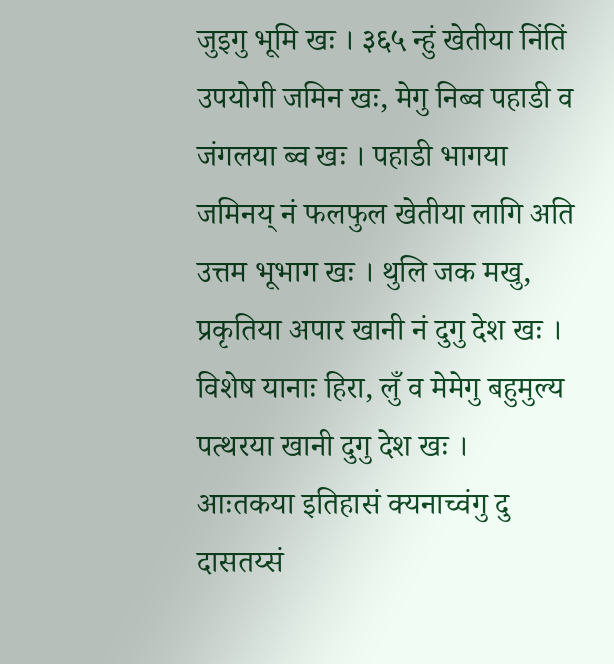जुइगु भूमि खः । ३६५ न्हुं खेतीया निंतिं उपयोगी जमिन खः, मेगु निब्व पहाडी व जंगलया ब्व खः । पहाडी भागया जमिनय् नं फलफुल खेतीया लागि अति उत्तम भूभाग खः । थुलि जक मखु, प्रकृतिया अपार खानी नं दुगु देश खः । विशेष यानाः हिरा, लुँ व मेमेगु बहुमुल्य पत्थरया खानी दुगु देश खः ।
आःतकया इतिहासं क्यनाच्वंगु दु दासतय्सं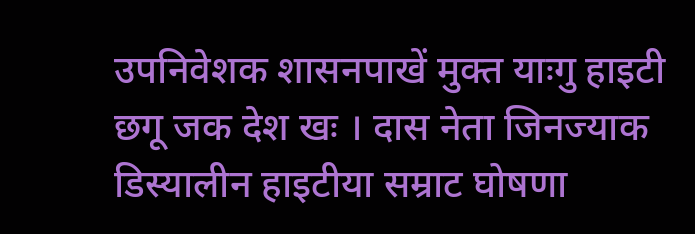उपनिवेशक शासनपाखें मुक्त याःगु हाइटी छगू जक देश खः । दास नेता जिनज्याक डिस्यालीन हाइटीया सम्राट घोषणा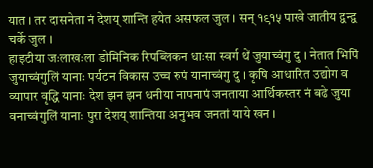यात । तर दासनेता नं देशय् शान्ति हयेत असफल जुल । सन् १९१५ पाखे जातीय द्वन्द्व चर्के जुल ।
हाइटीया जःलाखःला डोमिनिक रिपब्लिकन धाःसा स्वर्ग थें जुयाच्वंगु दु । नेतात भिपिं जुयाच्वंगुलिं यानाः पर्यटन विकास उच्च रुपं यानाच्वंगु दु । कृषि आधारित उद्योग व व्यापार वृद्धि यानाः देश झन झन धनीया नापनापं जनताया आर्थिकस्तर नं बढे जुया वनाच्वंगुलिं यानाः पुरा देशय् शान्तिया अनुभव जनतां याये खन ।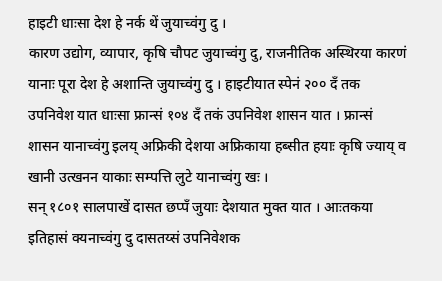हाइटी धाःसा देश हे नर्क थें जुयाच्वंगु दु ।
कारण उद्योग, व्यापार, कृषि चौपट जुयाच्वंगु दु, राजनीतिक अस्थिरया कारणं यानाः पूरा देश हे अशान्ति जुयाच्वंगु दु । हाइटीयात स्पेनं २०० दँ तक उपनिवेश यात धाःसा फ्रान्सं १०४ दँ तकं उपनिवेश शासन यात । फ्रान्सं शासन यानाच्वंगु इलय् अफ्रिकी देशया अफ्रिकाया हब्सीत हयाः कृषि ज्याय् व खानी उत्खनन याकाः सम्पत्ति लुटे यानाच्वंगु खः ।
सन् १८०१ सालपाखें दासत छप्पँ जुयाः देशयात मुक्त यात । आःतकया इतिहासं क्यनाच्वंगु दु दासतय्सं उपनिवेशक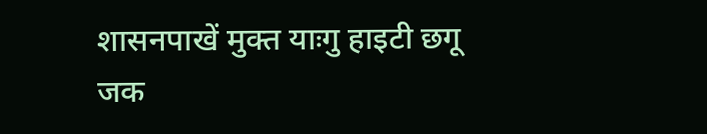शासनपाखें मुक्त याःगु हाइटी छगू जक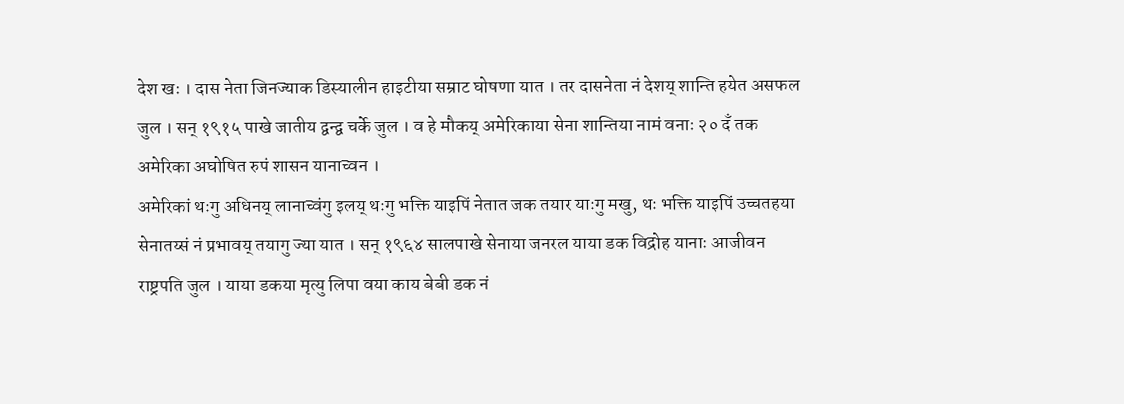देश खः । दास नेता जिनज्याक डिस्यालीन हाइटीया सम्राट घोषणा यात । तर दासनेता नं देशय् शान्ति हयेत असफल जुल । सन् १९१५ पाखे जातीय द्वन्द्व चर्के जुल । व हे मौकय् अमेरिकाया सेना शान्तिया नामं वनाः २० दँ तक अमेरिका अघोषित रुपं शासन यानाच्वन ।
अमेरिकां थःगु अधिनय् लानाच्वंगु इलय् थःगु भक्ति याइपिं नेतात जक तयार याःगु मखु, थः भक्ति याइपिं उच्चतहया सेनातय्सं नं प्रभावय् तयागु ज्या यात । सन् १९६४ सालपाखे सेनाया जनरल याया डक विद्रोह यानाः आजीवन राष्ट्रपति जुल । याया डकया मृत्यु लिपा वया काय बेबी डक नं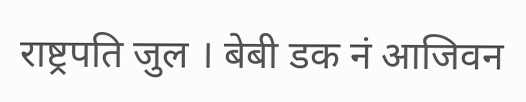राष्ट्रपति जुल । बेबी डक नं आजिवन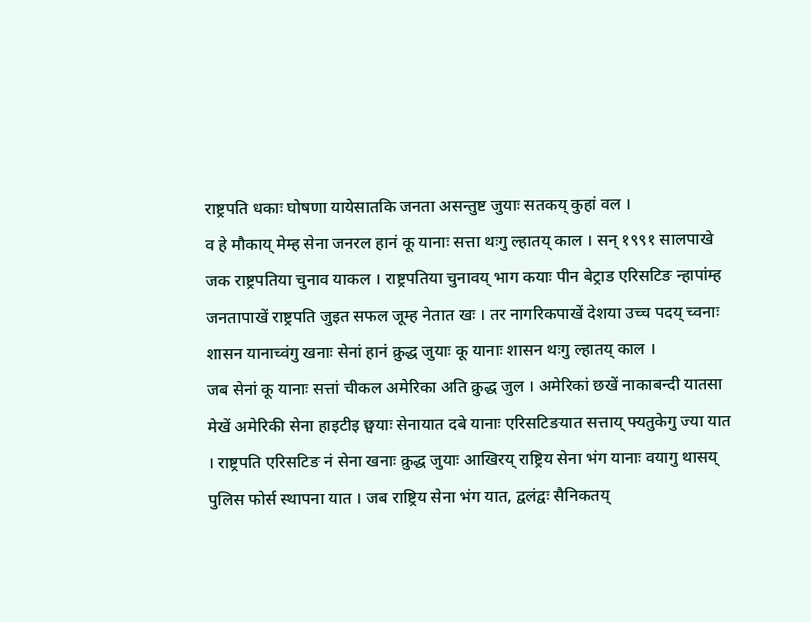राष्ट्रपति धकाः घोषणा यायेसातकि जनता असन्तुष्ट जुयाः सतकय् कुहां वल ।
व हे मौकाय् मेम्ह सेना जनरल हानं कू यानाः सत्ता थःगु ल्हातय् काल । सन् १९९१ सालपाखे जक राष्ट्रपतिया चुनाव याकल । राष्ट्रपतिया चुनावय् भाग कयाः पीन बेट्राड एरिसटिङ न्हापांम्ह जनतापाखें राष्ट्रपति जुइत सफल जूम्ह नेतात खः । तर नागरिकपाखें देशया उच्च पदय् च्वनाः शासन यानाच्वंगु खनाः सेनां हानं क्रुद्ध जुयाः कू यानाः शासन थःगु ल्हातय् काल ।
जब सेनां कू यानाः सत्तां चीकल अमेरिका अति क्रुद्ध जुल । अमेरिकां छखें नाकाबन्दी यातसा मेखें अमेरिकी सेना हाइटीइ छ्वयाः सेनायात दबे यानाः एरिसटिङयात सत्ताय् फ्यतुकेगु ज्या यात । राष्ट्रपति एरिसटिङ नं सेना खनाः क्रुद्ध जुयाः आखिरय् राष्ट्रिय सेना भंग यानाः वयागु थासय् पुलिस फोर्स स्थापना यात । जब राष्ट्रिय सेना भंग यात, द्वलंद्वः सैनिकतय्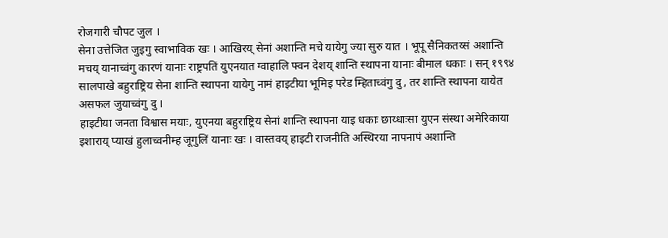रोजगारी चौपट जुल ।
सेना उत्तेजित जुइगु स्वाभाविक खः । आखिरय् सेनां अशान्ति मचे यायेगु ज्या सुरु यात । भूपू सैनिकतय्सं अशान्ति मचय् यानाच्वंगु कारणं यानाः राष्ट्रपतिं युएनयात ग्वाहालि फ्वन देशय् शान्ति स्थापना यानाः बीमाल धकाः । सन् १९९४ सालपाखे बहुराष्ट्रिय सेना शान्ति स्थापना यायेगु नामं हाइटीया भूमिइ परेड म्हिताच्वंगु दु, तर शान्ति स्थापना यायेत असफल जुयाच्वंगु दु ।
हाइटीया जनता विश्वास मयाः, युएनया बहुराष्ट्रिय सेनां शान्ति स्थापना याइ धकाः छाय्धाःसा युएन संस्था अमेरिकाया इशाराय् प्याखं हुलाच्वनीम्ह जूगुलिं यानाः खः । वास्तवय् हाइटी राजनीति अस्थिरया नापनापं अशान्ति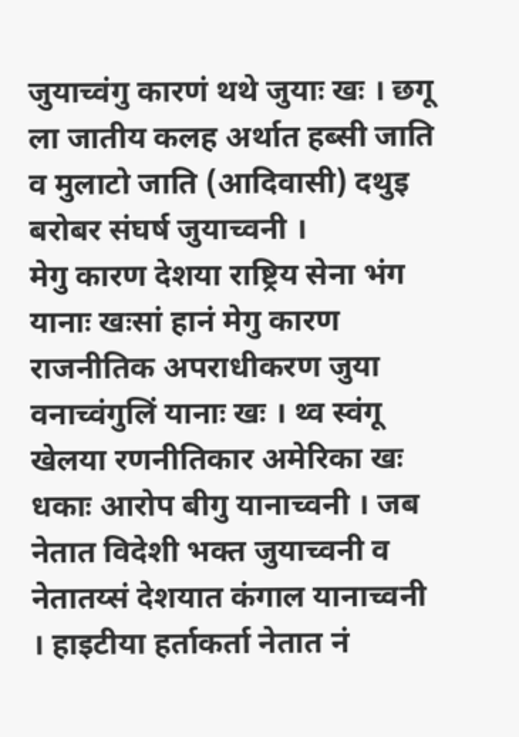जुयाच्वंगु कारणं थथे जुयाः खः । छगू ला जातीय कलह अर्थात हब्सी जाति व मुलाटो जाति (आदिवासी) दथुइ बरोबर संघर्ष जुयाच्वनी ।
मेगु कारण देशया राष्ट्रिय सेना भंग यानाः खःसां हानं मेगु कारण राजनीतिक अपराधीकरण जुया वनाच्वंगुलिं यानाः खः । थ्व स्वंगू खेलया रणनीतिकार अमेरिका खः धकाः आरोप बीगु यानाच्वनी । जब नेतात विदेशी भक्त जुयाच्वनी व नेतातय्सं देशयात कंगाल यानाच्वनी । हाइटीया हर्ताकर्ता नेतात नं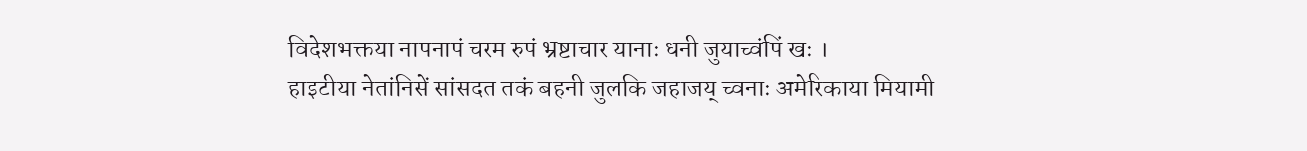विदेशभक्तया नापनापं चरम रुपं भ्रष्टाचार यानाः धनी जुयाच्वंपिं खः ।
हाइटीया नेतांनिसें सांसदत तकं बहनी जुलकि जहाजय् च्वनाः अमेरिकाया मियामी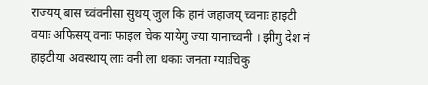राज्यय् बास च्वंवनीसा सुथय् जुल कि हानं जहाजय् च्वनाः हाइटी वयाः अफिसय् वनाः फाइल चेक यायेगु ज्या यानाच्वनी । झीगु देश नं हाइटीया अवस्थाय् लाः वनी ला धकाः जनता ग्याःचिकु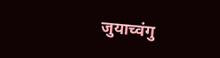जुयाच्वंगु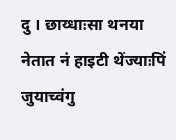दु । छाय्धाःसा थनया नेतात नं हाइटी थेंज्याःपिं जुयाच्वंगु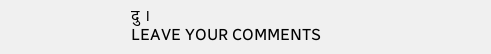दु ।
LEAVE YOUR COMMENTS